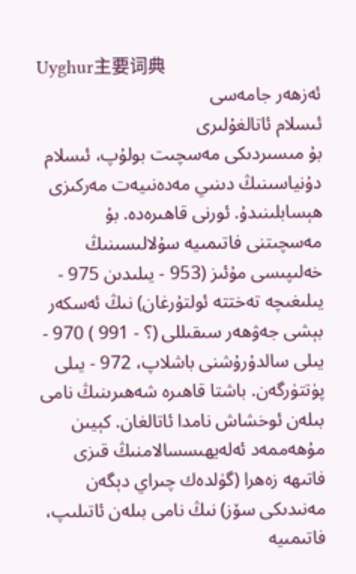Uyghur主要词典
ئەزھەر جامەسى
ئىسلام ئاتالغۇلىرى
بۇ مىسىردىكى مەسچىت بولۇپ، ئىسلام دۇنياسىنىڭ دىنىي مەدەنىيەت مەركىزى ھېسابلىنىدۇ. ئورنى قاھىرەدە. بۇ مەسچىتنى فاتىمىيە سۇلالىسىنىڭ خەلىپىسى مۇئىز (953 - يىلىدىن 975 - يىلىغىچە تەختتە ئولتۇرغان) نىڭ ئەسكەر بېشى جەۋھەر سىقىللى (؟ - 991 ) 970 - يىلى سالدۇرۇشنى باشلاپ، 972 - يىلى پۈتتۈرگەن. باشتا قاھىرە شەھىرىنىڭ نامى بىلەن ئوخشاش نامدا ئاتالغان. كېيىن مۇھەممەد ئەلەيھىسسالامنىڭ قىزى فاتىھە زەھرا (گۈلدەك چىراي دېگەن مەنىدىكى سۆز) نىڭ نامى بىلەن ئاتىلىپ، فاتىمىيە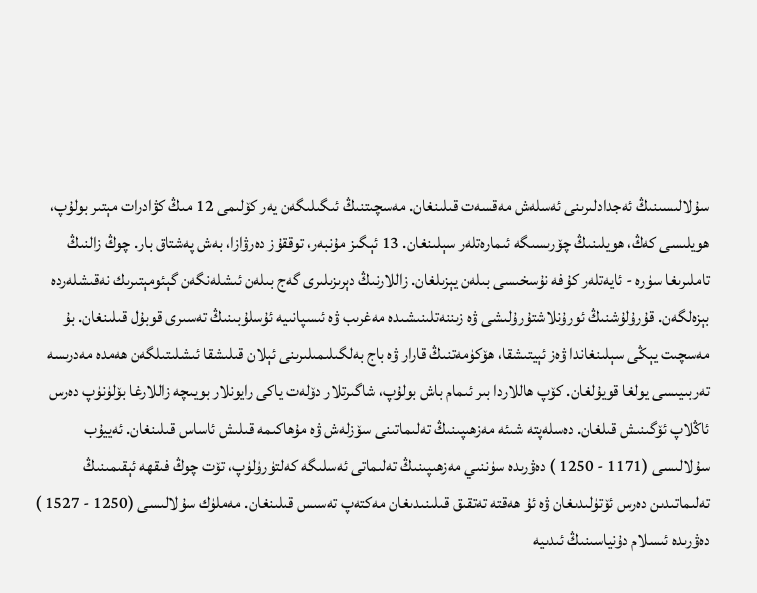سۇلالىسىنىڭ ئەجدادلىرىنى ئەسلەش مەقسەت قىلىنغان. مەسچىتنىڭ ئىگىلىگەن يەر كۆلىمى 12 مىڭ كۋادرات مېتىر بولۇپ، ھويلىسى كەڭ، ھويلىنىڭ چۆرىسىگە ئىمارەتلەر سېلىنغان. 13 ئېگىز مۇنبەر، توققۇز دەرۋازا، بەش پەشتاق بار. چوڭ زالنىڭ تاملىرىغا سۈرە - ئايەتلەر كۇفە نۇسخىسى بىلەن يېزىلغان. زاللارنىڭ دېرىزىلىرى گەج بىلەن ئىشلەنگەن گېئومېتىرىك نەقىشلەردە بېزەلگەن. قۇرۇلۇشنىڭ ئورۇنلاشتۇرۇلىشى ۋە زىننەتلىنىشىدە مەغرىب ۋە ئىسپانىيە ئۇسلۇبىنىڭ تەسىرى قوبۇل قىلىنغان. بۇ مەسچىت يېڭى سېلىنغاندا ۋەز ئېيتىشقا، ھۆكۈمەتنىڭ قارار ۋە باج بەلگىلىمىلىرىنى ئېلان قىلىشقا ئىشلىتىلگەن ھەمدە مەدرىسە تەربىيىسى يولغا قويۇلغان. كۆپ ھاللاردا بىر ئىمام باش بولۇپ، شاگىرتلار دۆلەت ياكى رايونلار بويىچە زاللارغا بۆلۈنۈپ دەرس ئاڭلاپ ئۆگىنىش قىلغان. دەسلەپتە شىئە مەزھىپىنىڭ تەلىماتىنى سۆزلەش ۋە مۇھاكىمە قىلىش ئاساس قىلىنغان. ئەييۇب سۇلالىسى (1171 - 1250 ) دەۋرىدە سۈننىي مەزھىپىنىڭ تەلىماتى ئەسلىگە كەلتۈرۈلۈپ، تۆت چوڭ فىقھە ئېقىمىنىڭ تەلىماتىدىن دەرس ئۆتۈلىدىغان ۋە ئۇ ھەقتە تەتقىق قىلىنىدىغان مەكتەپ تەسىس قىلىنغان. مەملۈك سۇلالىسى (1250 - 1527 ) دەۋرىدە ئىسلام دۇنياسىنىڭ ئىدىيە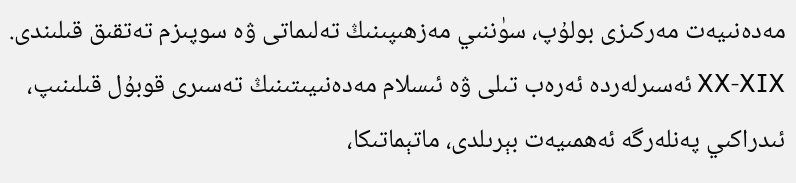مەدەنىيەت مەركىزى بولۇپ، سۈننىي مەزھىپىنىڭ تەلىماتى ۋە سوپىزم تەتقىق قىلىندى. ⅩⅩ-ⅩⅨ ئەسىرلەردە ئەرەب تىلى ۋە ئىسلام مەدەنىيىتىنىڭ تەسىرى قوبۇل قىلىنىپ، ئىدراكىي پەنلەرگە ئەھمىيەت بېرىلدى، ماتېماتىكا،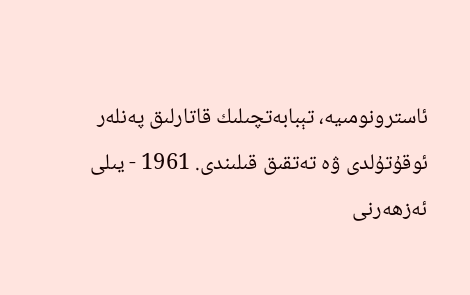ئاسترونومىيە، تېبابەتچىلىك قاتارلىق پەنلەر ئوقۇتۇلدى ۋە تەتقىق قىلىندى. 1961 - يىلى ئەزھەرنى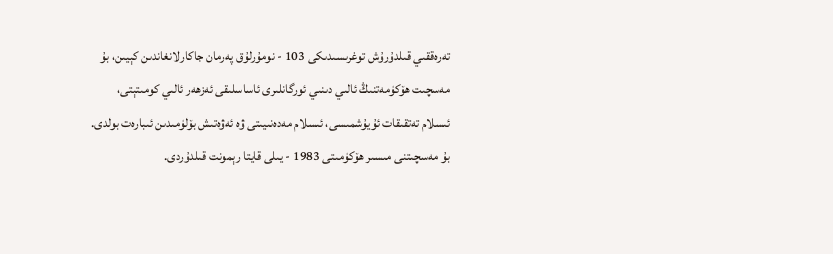تەرەققىي قىلدۇرۇش توغرىسىدىكى 103 - نومۇرلۇق پەرمان جاكارلانغاندىن كېيىن، بۇ مەسچىت ھۆكۈمەتنىڭ ئالىي دىنىي ئورگانلىرى ئاساسلىقى ئەزھەر ئالىي كومىتېتى، ئىسلام تەتقىقات ئۇيۇشمىسى، ئىسلام مەدەنىيىتى ۋە ئەۋەتىش بۆلۈمىدىن ئىبارەت بولدى. بۇ مەسچىتنى مىسىر ھۆكۈمىتى 1983 - يىلى قايتا رېمونت قىلدۇردى.